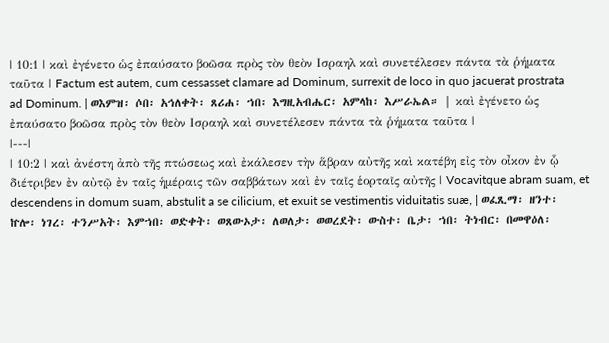| 10:1 | καὶ ἐγένετο ὡς ἐπαύσατο βοῶσα πρὸς τὸν θεὸν Ισραηλ καὶ συνετέλεσεν πάντα τὰ ῥήματα ταῦτα | Factum est autem, cum cessasset clamare ad Dominum, surrexit de loco in quo jacuerat prostrata ad Dominum. | ወእምዝ፡ ሶበ፡ አኅለቀት፡ ጸሪሐ፡ ኀበ፡ እግዚአብሔር፡ አምላከ፡ እሥራኤል። | καὶ ἐγένετο ὡς ἐπαύσατο βοῶσα πρὸς τὸν θεὸν Ισραηλ καὶ συνετέλεσεν πάντα τὰ ῥήματα ταῦτα |
|---|
| 10:2 | καὶ ἀνέστη ἀπὸ τῆς πτώσεως καὶ ἐκάλεσεν τὴν ἅβραν αὐτῆς καὶ κατέβη εἰς τὸν οἶκον ἐν ᾧ διέτριβεν ἐν αὐτῷ ἐν ταῖς ἡμέραις τῶν σαββάτων καὶ ἐν ταῖς ἑορταῖς αὐτῆς | Vocavitque abram suam, et descendens in domum suam, abstulit a se cilicium, et exuit se vestimentis viduitatis suæ, | ወፈጺማ፡ ዘንተ፡ ኵሎ፡ ነገረ፡ ተንሥአት፡ እምኀበ፡ ወድቀት፡ ወጸውኦታ፡ ለወለታ፡ ወወረደት፡ ውስተ፡ ቤታ፡ ኀበ፡ ትነብር፡ በመዋዕለ፡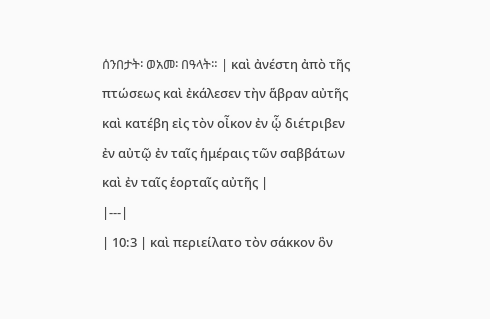ሰንበታት፡ ወአመ፡ በዓላት። | καὶ ἀνέστη ἀπὸ τῆς πτώσεως καὶ ἐκάλεσεν τὴν ἅβραν αὐτῆς καὶ κατέβη εἰς τὸν οἶκον ἐν ᾧ διέτριβεν ἐν αὐτῷ ἐν ταῖς ἡμέραις τῶν σαββάτων καὶ ἐν ταῖς ἑορταῖς αὐτῆς |
|---|
| 10:3 | καὶ περιείλατο τὸν σάκκον ὃν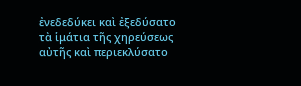ἐνεδεδύκει καὶ ἐξεδύσατο τὰ ἱμάτια τῆς χηρεύσεως αὐτῆς καὶ περιεκλύσατο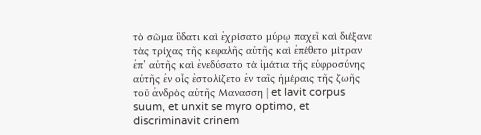τὸ σῶμα ὕδατι καὶ ἐχρίσατο μύρῳ παχεῖ καὶ διέξανε τὰς τρίχας τῆς κεφαλῆς αὐτῆς καὶ ἐπέθετο μίτραν ἐπ’ αὐτῆς καὶ ἐνεδύσατο τὰ ἱμάτια τῆς εὐφροσύνης αὐτῆς ἐν οἷς ἐστολίζετο ἐν ταῖς ἡμέραις τῆς ζωῆς τοῦ ἀνδρὸς αὐτῆς Μανασση | et lavit corpus suum, et unxit se myro optimo, et discriminavit crinem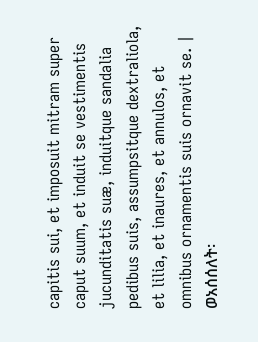capitis sui, et imposuit mitram super caput suum, et induit se vestimentis jucunditatis suæ, induitque sandalia pedibus suis, assumpsitque dextraliola, et lilia, et inaures, et annulos, et omnibus ornamentis suis ornavit se. | ወአሰሰለት፡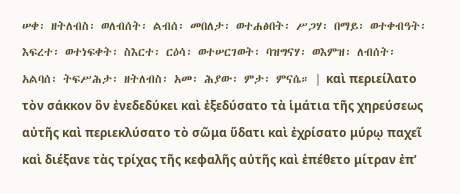ሠቀ፡ ዘትለብስ፡ ወለብሰት፡ ልብሰ፡ መበለታ፡ ወተሐፅበት፡ ሥጋሃ፡ በማይ፡ ወተቀብዓት፡ እፍረተ፡ ወተነፍቀት፡ ስእርተ፡ ርዕሳ፡ ወተሠርገወት፡ ባዝግናሃ፡ ወእምዝ፡ ለብሰት፡ አልባሰ፡ ትፍሥሕታ፡ ዘትለብስ፡ አመ፡ ሕያው፡ ምታ፡ ምናሴ። | καὶ περιείλατο τὸν σάκκον ὃν ἐνεδεδύκει καὶ ἐξεδύσατο τὰ ἱμάτια τῆς χηρεύσεως αὐτῆς καὶ περιεκλύσατο τὸ σῶμα ὕδατι καὶ ἐχρίσατο μύρῳ παχεῖ καὶ διέξανε τὰς τρίχας τῆς κεφαλῆς αὐτῆς καὶ ἐπέθετο μίτραν ἐπ’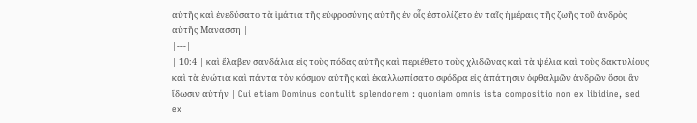αὐτῆς καὶ ἐνεδύσατο τὰ ἱμάτια τῆς εὐφροσύνης αὐτῆς ἐν οἷς ἐστολίζετο ἐν ταῖς ἡμέραις τῆς ζωῆς τοῦ ἀνδρὸς αὐτῆς Μανασση |
|---|
| 10:4 | καὶ ἔλαβεν σανδάλια εἰς τοὺς πόδας αὐτῆς καὶ περιέθετο τοὺς χλιδῶνας καὶ τὰ ψέλια καὶ τοὺς δακτυλίους καὶ τὰ ἐνώτια καὶ πάντα τὸν κόσμον αὐτῆς καὶ ἐκαλλωπίσατο σφόδρα εἰς ἀπάτησιν ὀφθαλμῶν ἀνδρῶν ὅσοι ἂν ἴδωσιν αὐτήν | Cui etiam Dominus contulit splendorem : quoniam omnis ista compositio non ex libidine, sed ex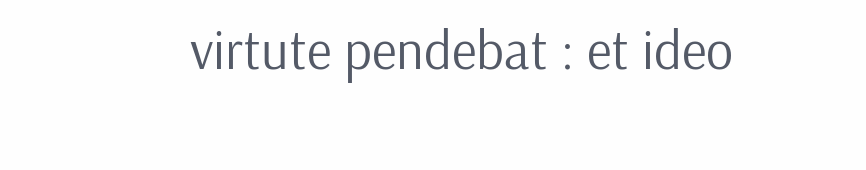virtute pendebat : et ideo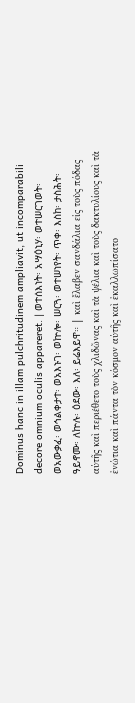Dominus hanc in illam pulchritudinem ampliavit, ut incomparabili decore omnium oculis appareret. | ወተሰእነት፡ አሣዕኒሃ፡ ወተሠርገወት፡ ወአውቃፈ፡ ወኅልቀታተ፡ ወአእኑገ፡ ወኵሎ፡ ሠርጓ፡ ወተሠነየት፡ ጥቀ፡ እስከ፡ ታስሕት፡ ዓይኖሙ፡ ለኵሉ፡ ዕደው፡ እለ፡ ይሬእይዋ። | καὶ ἔλαβεν σανδάλια εἰς τοὺς πόδας αὐτῆς καὶ περιέθετο τοὺς χλιδῶνας καὶ τὰ ψέλια καὶ τοὺς δακτυλίους καὶ τὰ ἐνώτια καὶ πάντα τὸν κόσμον αὐτῆς καὶ ἐκαλλωπίσατο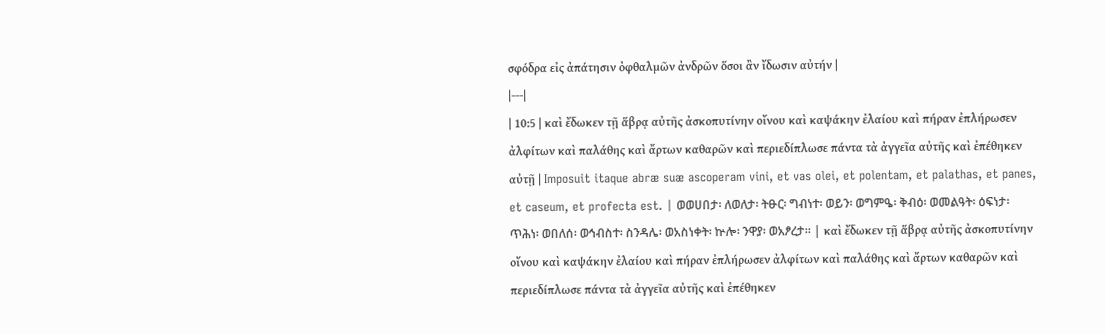σφόδρα εἰς ἀπάτησιν ὀφθαλμῶν ἀνδρῶν ὅσοι ἂν ἴδωσιν αὐτήν |
|---|
| 10:5 | καὶ ἔδωκεν τῇ ἅβρᾳ αὐτῆς ἀσκοπυτίνην οἴνου καὶ καψάκην ἐλαίου καὶ πήραν ἐπλήρωσεν ἀλφίτων καὶ παλάθης καὶ ἄρτων καθαρῶν καὶ περιεδίπλωσε πάντα τὰ ἀγγεῖα αὐτῆς καὶ ἐπέθηκεν αὐτῇ | Imposuit itaque abræ suæ ascoperam vini, et vas olei, et polentam, et palathas, et panes, et caseum, et profecta est. | ወወሀበታ፡ ለወለታ፡ ትፁር፡ ግብነተ፡ ወይን፡ ወግምዔ፡ ቅብዕ፡ ወመልዓት፡ ዕፍነታ፡ ጥሕነ፡ ወበለሰ፡ ወኅብስተ፡ ስንዳሌ፡ ወአስነቀት፡ ኵሎ፡ ንዋያ፡ ወአፆረታ። | καὶ ἔδωκεν τῇ ἅβρᾳ αὐτῆς ἀσκοπυτίνην οἴνου καὶ καψάκην ἐλαίου καὶ πήραν ἐπλήρωσεν ἀλφίτων καὶ παλάθης καὶ ἄρτων καθαρῶν καὶ περιεδίπλωσε πάντα τὰ ἀγγεῖα αὐτῆς καὶ ἐπέθηκεν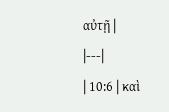αὐτῇ |
|---|
| 10:6 | καὶ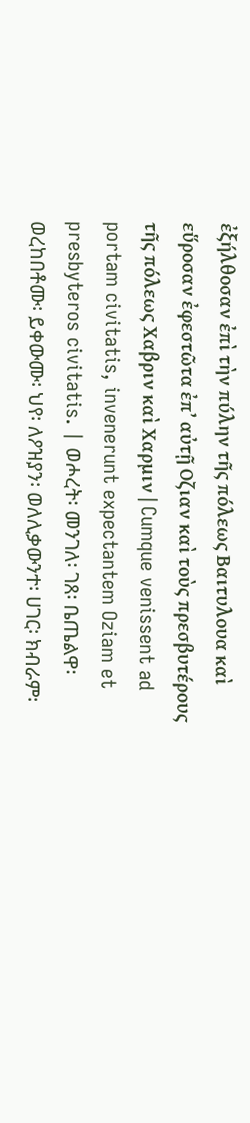ἐξήλθοσαν ἐπὶ τὴν πύλην τῆς πόλεως Βαιτυλουα καὶ εὕροσαν ἐφεστῶτα ἐπ’ αὐτῇ Οζιαν καὶ τοὺς πρεσβυτέρους τῆς πόλεως Χαβριν καὶ Χαρμιν | Cumque venissent ad portam civitatis, invenerunt expectantem Oziam et presbyteros civitatis. | ወሖረት፡ መንገለ፡ ገጸ፡ ቤጤልዋ፡ ወረከበቶሙ፡ ይቀውሙ፡ ህየ፡ ለዖዝያን፡ ወለሊቃውንተ፡ ሀገር፡ ክብራም፡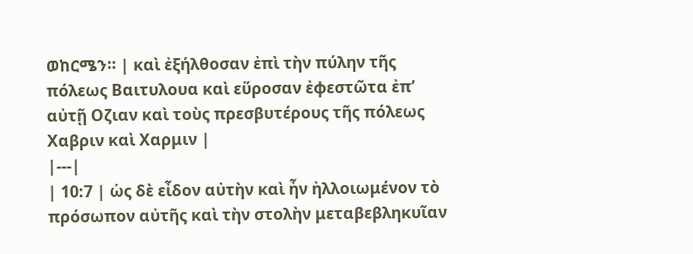ወከርሜን። | καὶ ἐξήλθοσαν ἐπὶ τὴν πύλην τῆς πόλεως Βαιτυλουα καὶ εὕροσαν ἐφεστῶτα ἐπ’ αὐτῇ Οζιαν καὶ τοὺς πρεσβυτέρους τῆς πόλεως Χαβριν καὶ Χαρμιν |
|---|
| 10:7 | ὡς δὲ εἶδον αὐτὴν καὶ ἦν ἠλλοιωμένον τὸ πρόσωπον αὐτῆς καὶ τὴν στολὴν μεταβεβληκυῖαν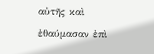αὐτῆς καὶ ἐθαύμασαν ἐπὶ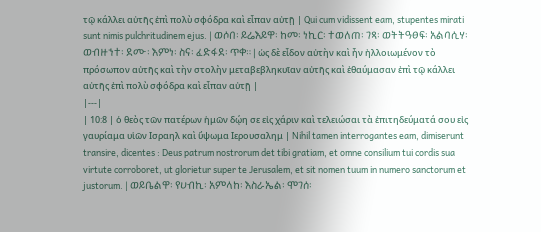τῷ κάλλει αὐτῆς ἐπὶ πολὺ σφόδρα καὶ εἶπαν αὐτῇ | Qui cum vidissent eam, stupentes mirati sunt nimis pulchritudinem ejus. | ወሶበ፡ ይሬእይዋ፡ ከመ፡ ነኪር፡ ተወለጠ፡ ገጻ፡ ወትትዓፀፍ፡ አልባሲሃ፡ ወብዙኀተ፡ ደሙ፡ እምነ፡ ስና፡ ፈድፋደ፡ ጥቀ። | ὡς δὲ εἶδον αὐτὴν καὶ ἦν ἠλλοιωμένον τὸ πρόσωπον αὐτῆς καὶ τὴν στολὴν μεταβεβληκυῖαν αὐτῆς καὶ ἐθαύμασαν ἐπὶ τῷ κάλλει αὐτῆς ἐπὶ πολὺ σφόδρα καὶ εἶπαν αὐτῇ |
|---|
| 10:8 | ὁ θεὸς τῶν πατέρων ἡμῶν δῴη σε εἰς χάριν καὶ τελειώσαι τὰ ἐπιτηδεύματά σου εἰς γαυρίαμα υἱῶν Ισραηλ καὶ ὕψωμα Ιερουσαλημ | Nihil tamen interrogantes eam, dimiserunt transire, dicentes : Deus patrum nostrorum det tibi gratiam, et omne consilium tui cordis sua virtute corroboret, ut glorietur super te Jerusalem, et sit nomen tuum in numero sanctorum et justorum. | ወይቤልዋ፡ የሀብኪ፡ አምላከ፡ እስራኤል፡ ሞገሰ፡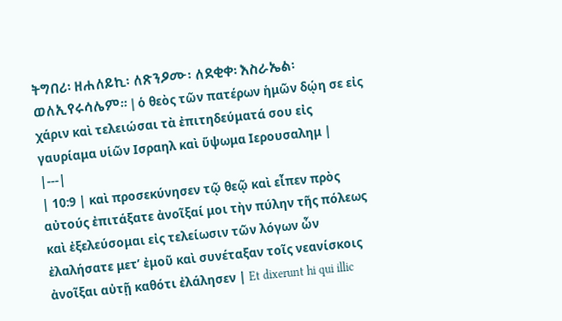ትግበሪ፡ ዘሐለይኪ፡ ለጽንዖሙ፡ ለደቂቀ፡ እስራኤል፡ ወለኢየሩሳሌም። | ὁ θεὸς τῶν πατέρων ἡμῶν δῴη σε εἰς χάριν καὶ τελειώσαι τὰ ἐπιτηδεύματά σου εἰς γαυρίαμα υἱῶν Ισραηλ καὶ ὕψωμα Ιερουσαλημ |
|---|
| 10:9 | καὶ προσεκύνησεν τῷ θεῷ καὶ εἶπεν πρὸς αὐτούς ἐπιτάξατε ἀνοῖξαί μοι τὴν πύλην τῆς πόλεως καὶ ἐξελεύσομαι εἰς τελείωσιν τῶν λόγων ὧν ἐλαλήσατε μετ’ ἐμοῦ καὶ συνέταξαν τοῖς νεανίσκοις ἀνοῖξαι αὐτῇ καθότι ἐλάλησεν | Et dixerunt hi qui illic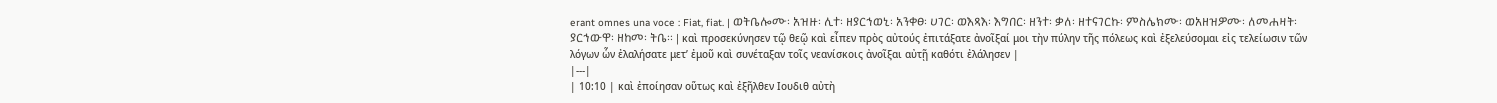erant omnes una voce : Fiat, fiat. | ወትቤሎሙ፡ አዝዙ፡ ሊተ፡ ዘያርኅወኒ፡ አንቀፀ፡ ሀገር፡ ወእጻእ፡ እግበር፡ ዘንተ፡ ቃለ፡ ዘተናገርኩ፡ ምስሌክሙ፡ ወአዘዝዎሙ፡ ለመሐዛት፡ ያርኅውዋ፡ ዘከመ፡ ትቤ። | καὶ προσεκύνησεν τῷ θεῷ καὶ εἶπεν πρὸς αὐτούς ἐπιτάξατε ἀνοῖξαί μοι τὴν πύλην τῆς πόλεως καὶ ἐξελεύσομαι εἰς τελείωσιν τῶν λόγων ὧν ἐλαλήσατε μετ’ ἐμοῦ καὶ συνέταξαν τοῖς νεανίσκοις ἀνοῖξαι αὐτῇ καθότι ἐλάλησεν |
|---|
| 10:10 | καὶ ἐποίησαν οὕτως καὶ ἐξῆλθεν Ιουδιθ αὐτὴ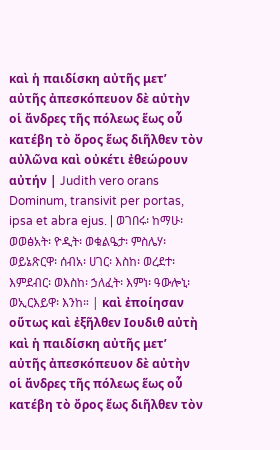καὶ ἡ παιδίσκη αὐτῆς μετ’ αὐτῆς ἀπεσκόπευον δὲ αὐτὴν οἱ ἄνδρες τῆς πόλεως ἕως οὗ κατέβη τὸ ὄρος ἕως διῆλθεν τὸν αὐλῶνα καὶ οὐκέτι ἐθεώρουν αὐτήν | Judith vero orans Dominum, transivit per portas, ipsa et abra ejus. | ወገበሩ፡ ከማሁ፡ ወወፅአት፡ ዮዲት፡ ወቁልዔታ፡ ምስሌሃ፡ ወይኔጽርዋ፡ ሰብአ፡ ሀገር፡ እስከ፡ ወረደተ፡ እምደብር፡ ወእስከ፡ ኃለፈት፡ እምነ፡ ዓውሎኒ፡ ወኢርእይዋ፡ እንከ። | καὶ ἐποίησαν οὕτως καὶ ἐξῆλθεν Ιουδιθ αὐτὴ καὶ ἡ παιδίσκη αὐτῆς μετ’ αὐτῆς ἀπεσκόπευον δὲ αὐτὴν οἱ ἄνδρες τῆς πόλεως ἕως οὗ κατέβη τὸ ὄρος ἕως διῆλθεν τὸν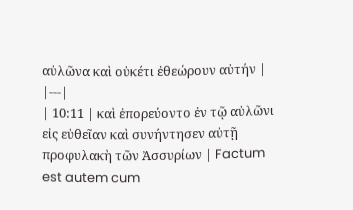αὐλῶνα καὶ οὐκέτι ἐθεώρουν αὐτήν |
|---|
| 10:11 | καὶ ἐπορεύοντο ἐν τῷ αὐλῶνι εἰς εὐθεῖαν καὶ συνήντησεν αὐτῇ προφυλακὴ τῶν Ἀσσυρίων | Factum est autem cum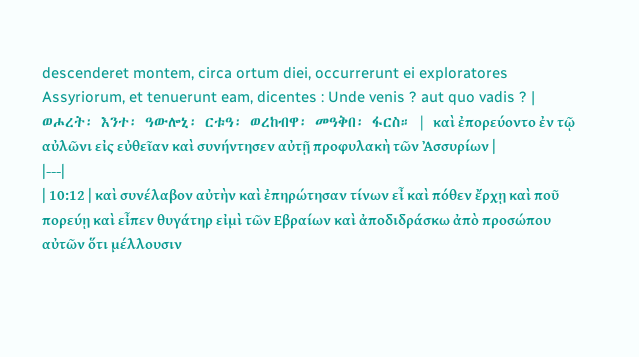descenderet montem, circa ortum diei, occurrerunt ei exploratores Assyriorum, et tenuerunt eam, dicentes : Unde venis ? aut quo vadis ? | ወሖረት፡ እንተ፡ ዓውሎኒ፡ ርቱዓ፡ ወረከብዋ፡ መዓቅበ፡ ፋርስ። | καὶ ἐπορεύοντο ἐν τῷ αὐλῶνι εἰς εὐθεῖαν καὶ συνήντησεν αὐτῇ προφυλακὴ τῶν Ἀσσυρίων |
|---|
| 10:12 | καὶ συνέλαβον αὐτὴν καὶ ἐπηρώτησαν τίνων εἶ καὶ πόθεν ἔρχῃ καὶ ποῦ πορεύῃ καὶ εἶπεν θυγάτηρ εἰμὶ τῶν Εβραίων καὶ ἀποδιδράσκω ἀπὸ προσώπου αὐτῶν ὅτι μέλλουσιν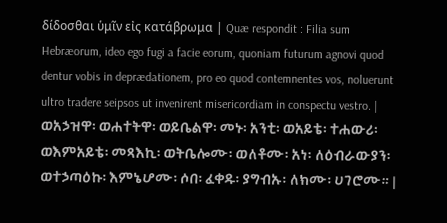δίδοσθαι ὑμῖν εἰς κατάβρωμα | Quæ respondit : Filia sum Hebræorum, ideo ego fugi a facie eorum, quoniam futurum agnovi quod dentur vobis in deprædationem, pro eo quod contemnentes vos, noluerunt ultro tradere seipsos ut invenirent misericordiam in conspectu vestro. | ወአኃዝዋ፡ ወሐተትዋ፡ ወይቤልዋ፡ መኑ፡ አንቲ፡ ወአይቴ፡ ተሐውሪ፡ ወእምአይቴ፡ መጻእኪ፡ ወትቤሎሙ፡ ወለቶሙ፡ አነ፡ ለዕብራውያን፡ ወተኃጣዕኩ፡ እምኔሆሙ፡ ሶበ፡ ፈቀዱ፡ ያግብኡ፡ ለክሙ፡ ሀገሮሙ። |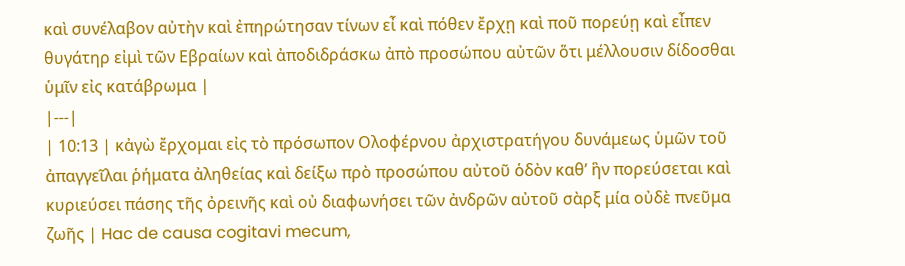καὶ συνέλαβον αὐτὴν καὶ ἐπηρώτησαν τίνων εἶ καὶ πόθεν ἔρχῃ καὶ ποῦ πορεύῃ καὶ εἶπεν θυγάτηρ εἰμὶ τῶν Εβραίων καὶ ἀποδιδράσκω ἀπὸ προσώπου αὐτῶν ὅτι μέλλουσιν δίδοσθαι ὑμῖν εἰς κατάβρωμα |
|---|
| 10:13 | κἀγὼ ἔρχομαι εἰς τὸ πρόσωπον Ολοφέρνου ἀρχιστρατήγου δυνάμεως ὑμῶν τοῦ ἀπαγγεῖλαι ῥήματα ἀληθείας καὶ δείξω πρὸ προσώπου αὐτοῦ ὁδὸν καθ’ ἣν πορεύσεται καὶ κυριεύσει πάσης τῆς ὀρεινῆς καὶ οὐ διαφωνήσει τῶν ἀνδρῶν αὐτοῦ σὰρξ μία οὐδὲ πνεῦμα ζωῆς | Hac de causa cogitavi mecum,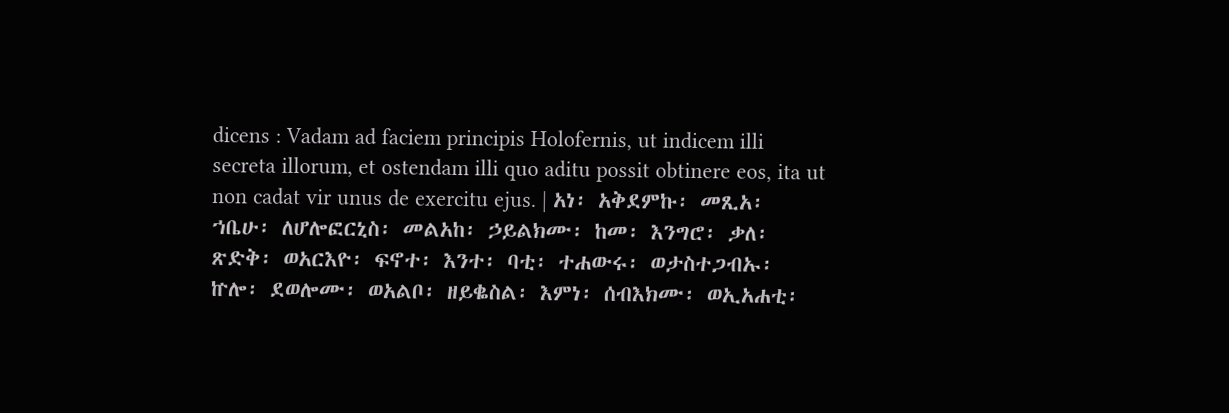dicens : Vadam ad faciem principis Holofernis, ut indicem illi secreta illorum, et ostendam illi quo aditu possit obtinere eos, ita ut non cadat vir unus de exercitu ejus. | አነ፡ አቅደምኩ፡ መጺአ፡ ኀቤሁ፡ ለሆሎፎርኒስ፡ መልአከ፡ ኃይልክሙ፡ ከመ፡ እንግሮ፡ ቃለ፡ ጽድቅ፡ ወአርእዮ፡ ፍኖተ፡ እንተ፡ ባቲ፡ ተሐውሩ፡ ወታስተጋብኡ፡ ኵሎ፡ ደወሎሙ፡ ወአልቦ፡ ዘይቈስል፡ እምነ፡ ሰብእክሙ፡ ወኢአሐቲ፡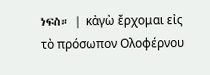ነፍስ። | κἀγὼ ἔρχομαι εἰς τὸ πρόσωπον Ολοφέρνου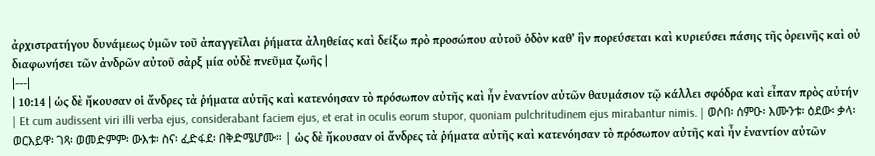ἀρχιστρατήγου δυνάμεως ὑμῶν τοῦ ἀπαγγεῖλαι ῥήματα ἀληθείας καὶ δείξω πρὸ προσώπου αὐτοῦ ὁδὸν καθ’ ἣν πορεύσεται καὶ κυριεύσει πάσης τῆς ὀρεινῆς καὶ οὐ διαφωνήσει τῶν ἀνδρῶν αὐτοῦ σὰρξ μία οὐδὲ πνεῦμα ζωῆς |
|---|
| 10:14 | ὡς δὲ ἤκουσαν οἱ ἄνδρες τὰ ῥήματα αὐτῆς καὶ κατενόησαν τὸ πρόσωπον αὐτῆς καὶ ἦν ἐναντίον αὐτῶν θαυμάσιον τῷ κάλλει σφόδρα καὶ εἶπαν πρὸς αὐτήν | Et cum audissent viri illi verba ejus, considerabant faciem ejus, et erat in oculis eorum stupor, quoniam pulchritudinem ejus mirabantur nimis. | ወሶበ፡ ሰምዑ፡ እሙንቱ፡ ዕደው፡ ቃላ፡ ወርእይዋ፡ ገጻ፡ ወመድምም፡ ውእቱ፡ ስና፡ ፈድፋደ፡ በቅድሜሆሙ። | ὡς δὲ ἤκουσαν οἱ ἄνδρες τὰ ῥήματα αὐτῆς καὶ κατενόησαν τὸ πρόσωπον αὐτῆς καὶ ἦν ἐναντίον αὐτῶν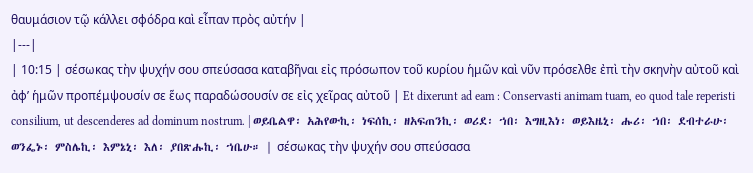θαυμάσιον τῷ κάλλει σφόδρα καὶ εἶπαν πρὸς αὐτήν |
|---|
| 10:15 | σέσωκας τὴν ψυχήν σου σπεύσασα καταβῆναι εἰς πρόσωπον τοῦ κυρίου ἡμῶν καὶ νῦν πρόσελθε ἐπὶ τὴν σκηνὴν αὐτοῦ καὶ ἀφ’ ἡμῶν προπέμψουσίν σε ἕως παραδώσουσίν σε εἰς χεῖρας αὐτοῦ | Et dixerunt ad eam : Conservasti animam tuam, eo quod tale reperisti consilium, ut descenderes ad dominum nostrum. | ወይቤልዋ፡ አሕየውኪ፡ ነፍሰኪ፡ ዘአፍጠንኪ፡ ወሪደ፡ ኀበ፡ እግዚእነ፡ ወይእዜኒ፡ ሑሪ፡ ኀበ፡ ደብተራሁ፡ ወንፌኑ፡ ምስሌኪ፡ እምኔኒ፡ እለ፡ ያበጽሑኪ፡ ኀቤሁ። | σέσωκας τὴν ψυχήν σου σπεύσασα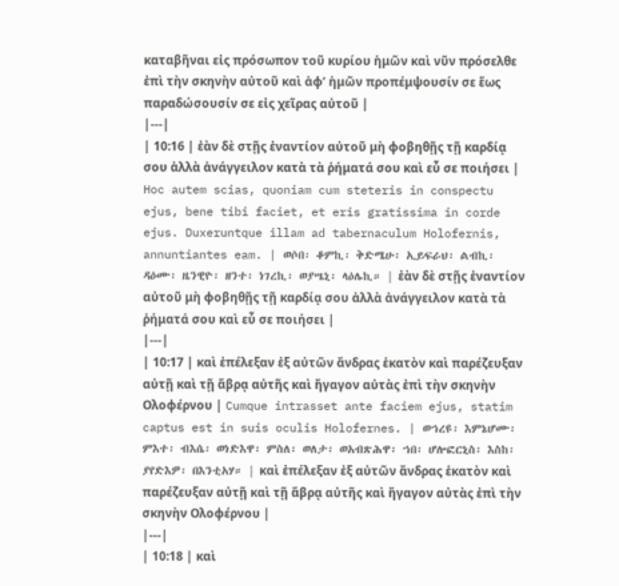καταβῆναι εἰς πρόσωπον τοῦ κυρίου ἡμῶν καὶ νῦν πρόσελθε ἐπὶ τὴν σκηνὴν αὐτοῦ καὶ ἀφ’ ἡμῶν προπέμψουσίν σε ἕως παραδώσουσίν σε εἰς χεῖρας αὐτοῦ |
|---|
| 10:16 | ἐὰν δὲ στῇς ἐναντίον αὐτοῦ μὴ φοβηθῇς τῇ καρδίᾳ σου ἀλλὰ ἀνάγγειλον κατὰ τὰ ῥήματά σου καὶ εὖ σε ποιήσει | Hoc autem scias, quoniam cum steteris in conspectu ejus, bene tibi faciet, et eris gratissima in corde ejus. Duxeruntque illam ad tabernaculum Holofernis, annuntiantes eam. | ወሶበ፡ ቆምኪ፡ ቅድሜሁ፡ ኢይፍራህ፡ ልብኪ፡ ዳዕሙ፡ ዜንዊዮ፡ ዘንተ፡ ነገረኪ፡ ወያሤኒ፡ ላዕሌኪ። | ἐὰν δὲ στῇς ἐναντίον αὐτοῦ μὴ φοβηθῇς τῇ καρδίᾳ σου ἀλλὰ ἀνάγγειλον κατὰ τὰ ῥήματά σου καὶ εὖ σε ποιήσει |
|---|
| 10:17 | καὶ ἐπέλεξαν ἐξ αὐτῶν ἄνδρας ἑκατὸν καὶ παρέζευξαν αὐτῇ καὶ τῇ ἅβρᾳ αὐτῆς καὶ ἤγαγον αὐτὰς ἐπὶ τὴν σκηνὴν Ολοφέρνου | Cumque intrasset ante faciem ejus, statim captus est in suis oculis Holofernes. | ወኀረዩ፡ እምኔሆሙ፡ ምእተ፡ ብእሴ፡ ወነድእዋ፡ ምስለ፡ ወለታ፡ ወአብጽሕዋ፡ ኀበ፡ ሆሎፎርኒስ፡ እስከ፡ ያየድእዎ፡ በእንቲአሃ። | καὶ ἐπέλεξαν ἐξ αὐτῶν ἄνδρας ἑκατὸν καὶ παρέζευξαν αὐτῇ καὶ τῇ ἅβρᾳ αὐτῆς καὶ ἤγαγον αὐτὰς ἐπὶ τὴν σκηνὴν Ολοφέρνου |
|---|
| 10:18 | καὶ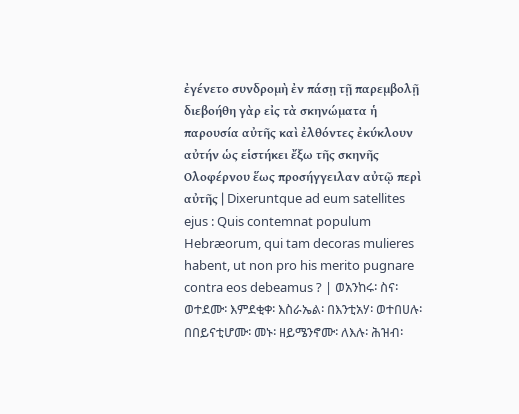ἐγένετο συνδρομὴ ἐν πάσῃ τῇ παρεμβολῇ διεβοήθη γὰρ εἰς τὰ σκηνώματα ἡ παρουσία αὐτῆς καὶ ἐλθόντες ἐκύκλουν αὐτήν ὡς εἱστήκει ἔξω τῆς σκηνῆς Ολοφέρνου ἕως προσήγγειλαν αὐτῷ περὶ αὐτῆς | Dixeruntque ad eum satellites ejus : Quis contemnat populum Hebræorum, qui tam decoras mulieres habent, ut non pro his merito pugnare contra eos debeamus ? | ወአንከሩ፡ ስና፡ ወተደሙ፡ እምደቂቀ፡ እስራኤል፡ በእንቲአሃ፡ ወተበሀሉ፡ በበይናቲሆሙ፡ መኑ፡ ዘይሜንኖሙ፡ ለእሉ፡ ሕዝብ፡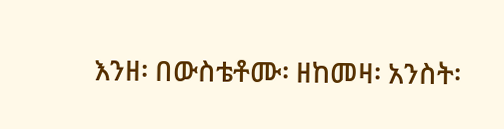እንዘ፡ በውስቴቶሙ፡ ዘከመዛ፡ አንስት፡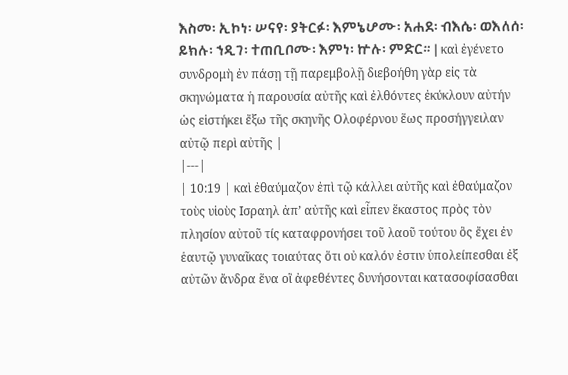እስመ፡ ኢኮነ፡ ሠናየ፡ ያትርፉ፡ እምኔሆሙ፡ አሐደ፡ ብእሴ፡ ወእለሰ፡ ይክሉ፡ ኀዲገ፡ ተጠቢቦሙ፡ እምነ፡ ኵሉ፡ ምድር። | καὶ ἐγένετο συνδρομὴ ἐν πάσῃ τῇ παρεμβολῇ διεβοήθη γὰρ εἰς τὰ σκηνώματα ἡ παρουσία αὐτῆς καὶ ἐλθόντες ἐκύκλουν αὐτήν ὡς εἱστήκει ἔξω τῆς σκηνῆς Ολοφέρνου ἕως προσήγγειλαν αὐτῷ περὶ αὐτῆς |
|---|
| 10:19 | καὶ ἐθαύμαζον ἐπὶ τῷ κάλλει αὐτῆς καὶ ἐθαύμαζον τοὺς υἱοὺς Ισραηλ ἀπ’ αὐτῆς καὶ εἶπεν ἕκαστος πρὸς τὸν πλησίον αὐτοῦ τίς καταφρονήσει τοῦ λαοῦ τούτου ὃς ἔχει ἐν ἑαυτῷ γυναῖκας τοιαύτας ὅτι οὐ καλόν ἐστιν ὑπολείπεσθαι ἐξ αὐτῶν ἄνδρα ἕνα οἳ ἀφεθέντες δυνήσονται κατασοφίσασθαι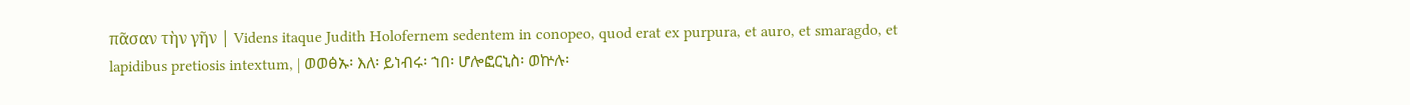πᾶσαν τὴν γῆν | Videns itaque Judith Holofernem sedentem in conopeo, quod erat ex purpura, et auro, et smaragdo, et lapidibus pretiosis intextum, | ወወፅኡ፡ እለ፡ ይነብሩ፡ ኀበ፡ ሆሎፎርኒስ፡ ወኵሉ፡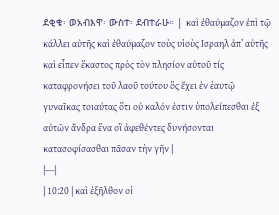ደቂቁ፡ ወአብእዋ፡ ውስተ፡ ደብተራሁ። | καὶ ἐθαύμαζον ἐπὶ τῷ κάλλει αὐτῆς καὶ ἐθαύμαζον τοὺς υἱοὺς Ισραηλ ἀπ’ αὐτῆς καὶ εἶπεν ἕκαστος πρὸς τὸν πλησίον αὐτοῦ τίς καταφρονήσει τοῦ λαοῦ τούτου ὃς ἔχει ἐν ἑαυτῷ γυναῖκας τοιαύτας ὅτι οὐ καλόν ἐστιν ὑπολείπεσθαι ἐξ αὐτῶν ἄνδρα ἕνα οἳ ἀφεθέντες δυνήσονται κατασοφίσασθαι πᾶσαν τὴν γῆν |
|---|
| 10:20 | καὶ ἐξῆλθον οἱ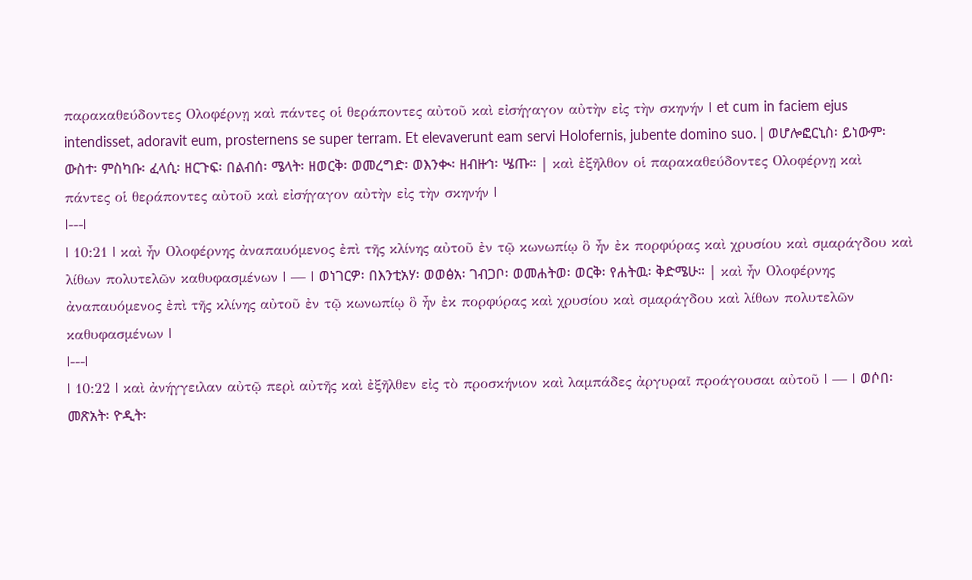παρακαθεύδοντες Ολοφέρνῃ καὶ πάντες οἱ θεράποντες αὐτοῦ καὶ εἰσήγαγον αὐτὴν εἰς τὴν σκηνήν | et cum in faciem ejus intendisset, adoravit eum, prosternens se super terram. Et elevaverunt eam servi Holofernis, jubente domino suo. | ወሆሎፎርኒስ፡ ይነውም፡ ውስተ፡ ምስካቡ፡ ፈላሲ፡ ዘርጉፍ፡ በልብሰ፡ ሜላት፡ ዘወርቅ፡ ወመረግድ፡ ወእንቊ፡ ዘብዙኅ፡ ሤጡ። | καὶ ἐξῆλθον οἱ παρακαθεύδοντες Ολοφέρνῃ καὶ πάντες οἱ θεράποντες αὐτοῦ καὶ εἰσήγαγον αὐτὴν εἰς τὴν σκηνήν |
|---|
| 10:21 | καὶ ἦν Ολοφέρνης ἀναπαυόμενος ἐπὶ τῆς κλίνης αὐτοῦ ἐν τῷ κωνωπίῳ ὃ ἦν ἐκ πορφύρας καὶ χρυσίου καὶ σμαράγδου καὶ λίθων πολυτελῶν καθυφασμένων | — | ወነገርዎ፡ በእንቲአሃ፡ ወወፅአ፡ ገብጋቦ፡ ወመሐትወ፡ ወርቅ፡ የሐትዉ፡ ቅድሜሁ። | καὶ ἦν Ολοφέρνης ἀναπαυόμενος ἐπὶ τῆς κλίνης αὐτοῦ ἐν τῷ κωνωπίῳ ὃ ἦν ἐκ πορφύρας καὶ χρυσίου καὶ σμαράγδου καὶ λίθων πολυτελῶν καθυφασμένων |
|---|
| 10:22 | καὶ ἀνήγγειλαν αὐτῷ περὶ αὐτῆς καὶ ἐξῆλθεν εἰς τὸ προσκήνιον καὶ λαμπάδες ἀργυραῖ προάγουσαι αὐτοῦ | — | ወሶበ፡ መጽአት፡ ዮዲት፡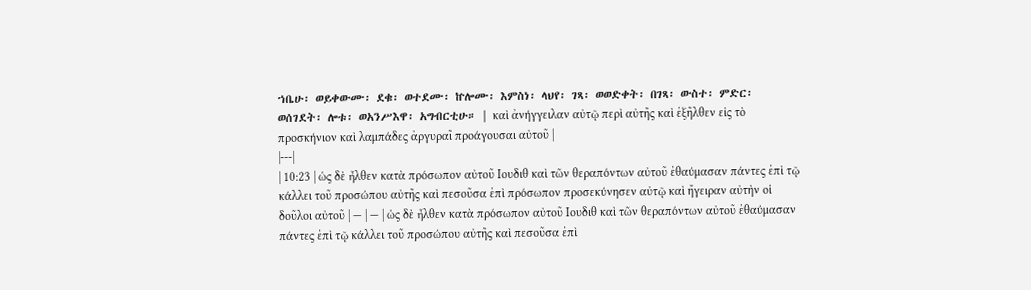ኀቤሁ፡ ወይቀውሙ፡ ደቁ፡ ወተደሙ፡ ኵሎሙ፡ እምስነ፡ ላህየ፡ ገጻ፡ ወወድቀት፡ በገጻ፡ ውስተ፡ ምድር፡ ወሰገደት፡ ሎቱ፡ ወአንሥእዋ፡ አግብርቲሁ። | καὶ ἀνήγγειλαν αὐτῷ περὶ αὐτῆς καὶ ἐξῆλθεν εἰς τὸ προσκήνιον καὶ λαμπάδες ἀργυραῖ προάγουσαι αὐτοῦ |
|---|
| 10:23 | ὡς δὲ ἦλθεν κατὰ πρόσωπον αὐτοῦ Ιουδιθ καὶ τῶν θεραπόντων αὐτοῦ ἐθαύμασαν πάντες ἐπὶ τῷ κάλλει τοῦ προσώπου αὐτῆς καὶ πεσοῦσα ἐπὶ πρόσωπον προσεκύνησεν αὐτῷ καὶ ἤγειραν αὐτὴν οἱ δοῦλοι αὐτοῦ | — | — | ὡς δὲ ἦλθεν κατὰ πρόσωπον αὐτοῦ Ιουδιθ καὶ τῶν θεραπόντων αὐτοῦ ἐθαύμασαν πάντες ἐπὶ τῷ κάλλει τοῦ προσώπου αὐτῆς καὶ πεσοῦσα ἐπὶ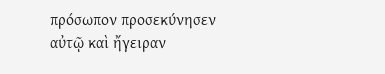πρόσωπον προσεκύνησεν αὐτῷ καὶ ἤγειραν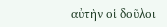αὐτὴν οἱ δοῦλοι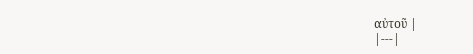αὐτοῦ |
|---|